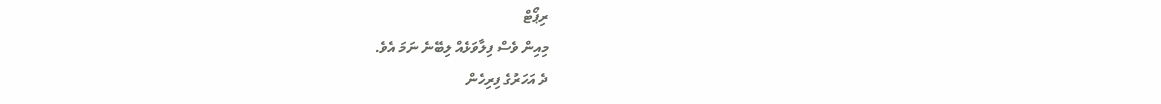ރިޕޯޓް
މިއިން ވެސް ފިލާވަޅެއް ލިބޭނެ ނަމަ އެވެ.
ދެ އަހަރުގެ ފިރިހެން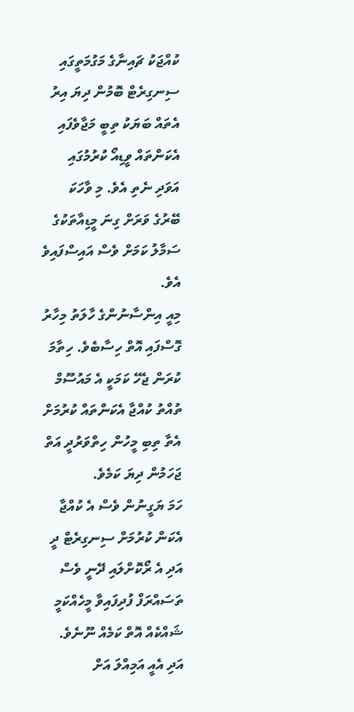ކުއްޖަކު ޗައިނާގެ މަގުމަތީގައި ސިނގިރެޓް ބޮމުން ދިޔަ އިރު އެތައް ބަޔަކު ތިބީ މަޖާވެފައި އެކަންތައް ވީޑިއޯ ކުރުމުގައި އަވަދި ނެތި އެވެ. މި ވާހަކަ ބޭރުގެ ވަރަށް ގިނަ މީޑިއާތަކުގެ ސަމާލު ކަމަށް ވެސް އައިސްފައިވެ އެވެ.
މިއީ އިންސާނުންގެ ހާލަތު މިހާރު ގޮސްފައި އޮތް ހިސާބެވެ. ހިތާމަ ކުރަން ޖެހޭ ކަމަކީ އެ މައުސޫމް ތުއްތު ކުއްޖާ އެކަންތައް ކުރުމަށް އެތާ ތިބި މީހުން ހިތްވަރުދީ އަތް ޖަހަމުން ދިޔަ ކަމެވެ.
ހަމަ ޔަގީނުން ވެސް އެ ކުއްޖާ އެކަން ކުރުމަށް ސިނގިރެޓް ދީ އަދި އެ ރޯކޮށްލައި ދޭނީ ވެސް ތަސައްރަފް ފުދިފައިވާ މީހެއްކަމީ ޝައްކެއް އޮތް ކަމެއް ނޫނެވެ.
އަދި އެއީ އަމިއްލަ އަށް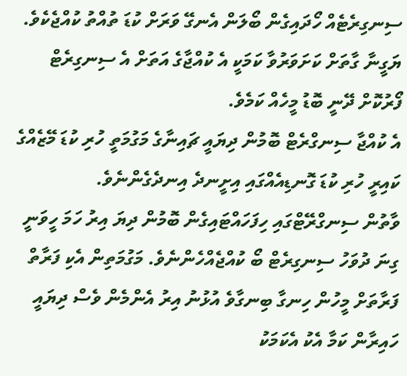ސިނގިރެޓެއް ހޯދައިގެން ބޯލަން އެނގޭ ވަރަށް ކުޑަ ތުއްތު ކުއްޖެކެވެ. ޔަގީނާ ގާތަށް ކަށަވަރުވާ ކަމަކީ އެ ކުއްޖާގެ އަތަށް އެ ސިނގިރެޓް ފޯރުކޮށް ދޭނީ ބޮޑު މީހެއް ކަމެވެ.
އެ ކުއްޖާ ސިނގްރެޓް ބޮމުން ދިޔައީ ޗައިނާގެ މަގުމަތީ ހުރި ކުޑަ މޭޒެއްގެ ކައިރީ ހުރި ކުޑަ ގޮނޑިއެއްގައި އިށީނދެ އިނދެގެންނެވެ.
ވާތުން ސިނގްރޭޓްގައި ހިފަހައްޓައިގެން ބޮމުން ދިޔަ އިރު ހަމަ ހީވަނީ ގިނަ ދުވަހު ސިނގިރެޓް ބޯ ކުއްޖެއްހެންނެވެ. މަގުމަތިން އެކި ފަރާތް ފަރާތަށް މީހުން ހިނގާ ބިނގާވެ އުޅުނު އިރު އެންމެން ވެސް ދިޔައީ ހައިރާން ކަމާ އެކު އެކަމަކު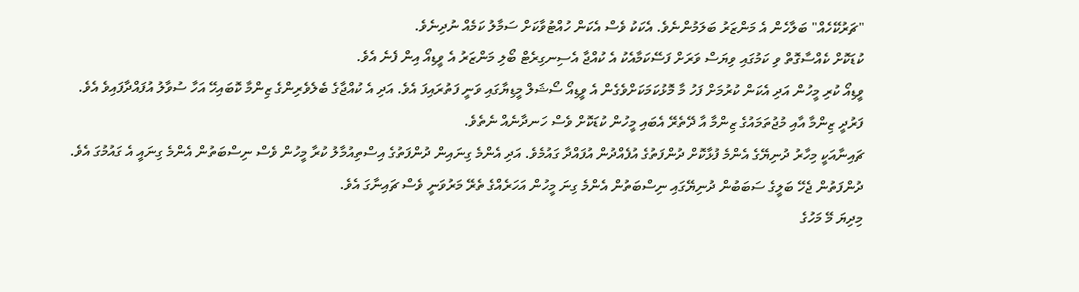"ޗަރުކޭހެއް" ބަލާހެން އެ މަންޒަރު ބަލަމުންނެވެ. އެކަކު ވެސް އެކަން ހުއްޓުވާކަށް ސަމާލު ކަމެއް ނުދިނެވެ.
ކުޑަކޮށް ކެއްސާގޮތް ވި ކަމުގައި ވިޔަސް ވަރަށް ފަސޭކަމާއެކު އެ ކުއްޖާ އެސިނގިރެޓް ބޯލި މަންޒަރު އެ ވީޑިއޯ އިން ފެނެ އެވެ.
ވީޑިއޯ ކުރި މީހުން އަދި އެކަން ކުރުމަށް ފަހު މާ މޮޅުކަމަކަށްވެގެން އެ ވީޑިއޯ ސޯޝަލް މީޑިޔާގައި ވަނީ ފަތުރައިފަ އެވެ. އަދި އެ ކުއްޖާގެ ބެލެވެރިންގެ ޒިންމާ ކޮބައިހޭ އަހާ ސުވާލު އުފައްދާފައިވެ އެވެ.
ފަރުދީ ޒިންމާ އާއި މުޖުތަމައުގެ ޒިންމާ އާ ދޭތެރޭ އެބައި މީހުން ކުޑަކޮށް ވެސް ހަނދާނެއް ނެތެވެ.
ޗައިނާއަކީ މިހާރު ދުނިޔޭގެ އެންމެ ފުޅާކޮށް ދުންފަތުގެ އުފެއްދުން އުފައްދާ ގައުމެވެ. އަދި އެންމެ ގިނައިން ދުންފަތުގެ އިސްތިއުމާލު ކުރާ މީހުން ވެސް ނިސްބަތުން އެންމެ ގިނައީ އެ ގައުމުގަ އެވެ.
ދުންފަތުން ޖެހޭ ބަލީގެ ސަބަބުން ދުނިޔޭގައި ނިސްބަތުން އެންމެ ގިނަ މީހުން އަހަރެއްގެ ތެރޭ މަރުވަނީ ވެސް ޗައިނާގަ އެވެ.
މިދިޔަ މޭ މަހުގެ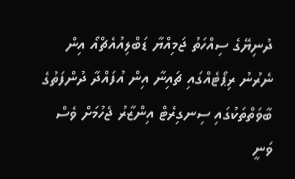ދުނިޔޭގެ ސިއްހަތު ޖަމިއްޔާ ޑަބްލިއުއެޗްއޯ އިން ނެރުނު ރިޕޯޓެއްގައި ޗައިނާ އިން އުފައްދާ ދުންފަތުގެ ބާވަތްތަކުގައި ސިނގިރެޓް އިންޒާރު ޖެހުމަށް ވެސް ވަނީ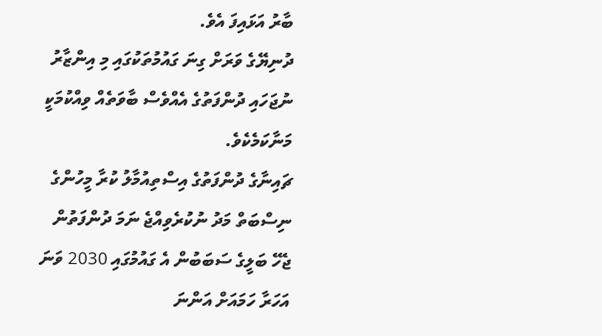ބާރު އަޅައިފަ އެވެ.
ދުނިޔޭގެ ވަރަށް ގިނަ ގައުމުތަކުގައި މި އިންޒާރު ނުޖަހައި ދުންފަތުގެ އެއްވެސް ބާވަތެއް ވިއްކުމަކީ މަނާކަމެކެވެ.
ޗައިނާގެ ދުންފަތުގެ އިސްތިއުމާލު ކުރާ މީހުންގެ ނިސްބަތް މަދު ނުކުރެވިއްޖެ ނަމަ ދުންފަތުން ޖެހޭ ބަލީގެ ސަބަބުން އެ ގައުމުގައި 2030 ވަނަ އަހަރާ ހަމައަށް އަންނަ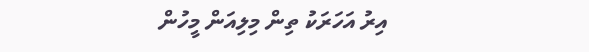އިރު އަހަރަކު ތިން މިލިއަން މީހުން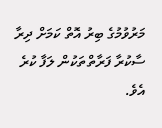މަރުވުމުގެ ބިރު އޮތް ކަމަށް ދިރާ ސާކުރާ ފަރާތްތަކުން ލަފާ ކުރެ އެވެ.